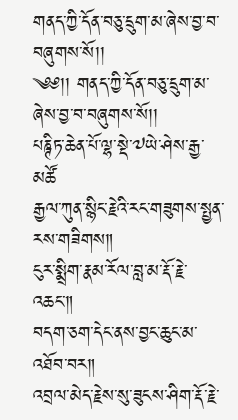གནད་ཀྱི་དོན་བཅུ་དྲུག་མ་ཞེས་བྱ་བ་བཞུགས་སོ།།
༄༅།། གནད་ཀྱི་དོན་བཅུ་དྲུག་མ་ཞེས་བྱ་བ་བཞུགས་སོ།།
པཎྚིཏ་ཆེན་པོ་ལྷ་སྡེ་༧ཡེ་ཤེས་རྒྱ་མཚོ
རྒྱལ་ཀུན་སྙིང་རྗེའི་རང་གཟུགས་སྤྱན་རས་གཟིགས༎
ངུར་སྨྲིག་རྣམ་རོལ་བླ་མ་རྡོ་རྗེ་འཆང་༎
བདག་ཅག་དེང་ནས་བྱང་ཆུང་མ་འཐོབ་བར༎
འབྲལ་མེད་རྗེས་སུ་ཟུངས་ཤིག་རྡོ་རྗེ་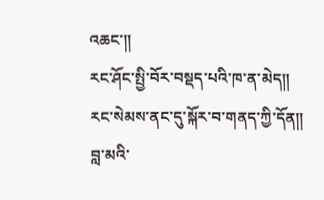འཆང་༎
རང་ཤོང་སྤྱི་བོར་བསྡད་པའི་ཁ་ན་མེད༎
རང་སེམས་ནང་དུ་སྐོར་བ་གནད་ཀྱི་དོན༎
བླ་མའི་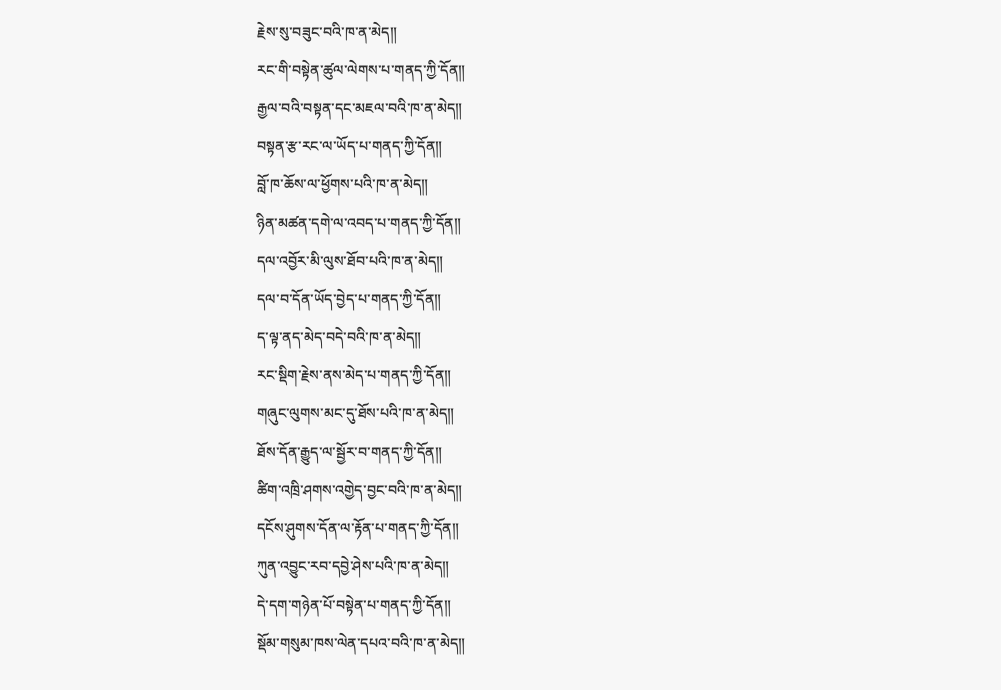རྗེས་སུ་བཟུང་བའི་ཁ་ན་མེད༎
རང་གི་བསྟེན་ཚུལ་ལེགས་པ་གནད་ཀྱི་དོན༎
རྒྱལ་བའི་བསྟན་དང་མཇལ་བའི་ཁ་ན་མེད༎
བསྟན་རྩ་རང་ལ་ཡོད་པ་གནད་ཀྱི་དོན༎
བློ་ཁ་ཆོས་ལ་ཕྱོགས་པའི་ཁ་ན་མེད༎
ཉིན་མཚན་དགེ་ལ་འབད་པ་གནད་ཀྱི་དོན༎
དལ་འབྱོར་མི་ལུས་ཐོབ་པའི་ཁ་ན་མེད༎
དལ་བ་དོན་ཡོད་བྱེད་པ་གནད་ཀྱི་དོན༎
ད་ལྟ་ནད་མེད་བདེ་བའི་ཁ་ན་མེད༎
རང་སྡིག་རྗེས་ནས་མེད་པ་གནད་ཀྱི་དོན༎
གཞུང་ལུགས་མང་དུ་ཐོས་པའི་ཁ་ན་མེད༎
ཐོས་དོན་རྒྱུད་ལ་སྦྱོར་བ་གནད་ཀྱི་དོན༎
ཚིག་འཁྲི་ཤགས་འགྱེད་བྱང་བའི་ཁ་ན་མེད༎
དངོས་ཤུགས་དོན་ལ་རྟོན་པ་གནད་ཀྱི་དོན༎
ཀུན་འབྱུང་རབ་དབྱེ་ཤེས་པའི་ཁ་ན་མེད༎
དེ་དག་གཉེན་པོ་བསྟེན་པ་གནད་ཀྱི་དོན༎
སྡོམ་གསུམ་ཁས་ལེན་དཔའ་བའི་ཁ་ན་མེད༎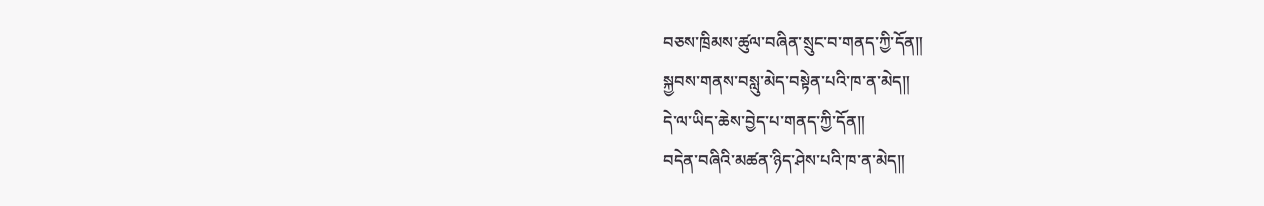བཅས་ཁྲིམས་ཚུལ་བཞིན་སྲུང་བ་གནད་ཀྱི་དོན༎
སྐྱབས་གནས་བསླུ་མེད་བསྟེན་པའི་ཁ་ན་མེད༎
དེ་ལ་ཡིད་ཆེས་བྱེད་པ་གནད་ཀྱི་དོན༎
བདེན་བཞིའི་མཚན་ཉིད་ཤེས་པའི་ཁ་ན་མེད༎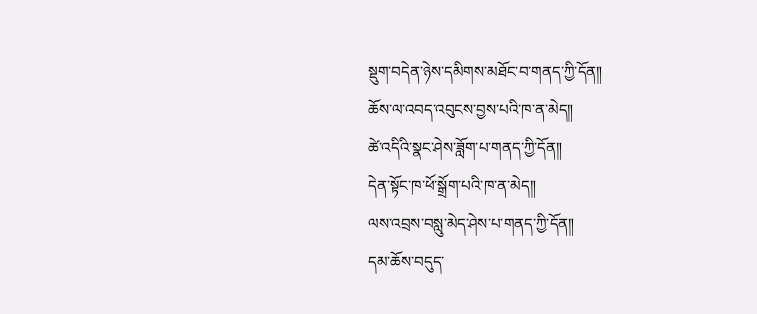སྡུག་བདེན་ཉེས་དམིགས་མཐོང་བ་གནད་ཀྱི་དོན༎
ཆོས་ལ་འབད་འབུངས་བྱས་པའི་ཁ་ན་མེད༎
ཚེ་འདིའི་སྣང་ཤེས་ཟློག་པ་གནད་ཀྱི་དོན༎
དེན་སྟོང་ཁ་ཕོ་སྒྲོག་པའི་ཁ་ན་མེད༎
ལས་འབྲས་བསླུ་མེད་ཤེས་པ་གནད་ཀྱི་དོན༎
དམ་ཆོས་བདུད་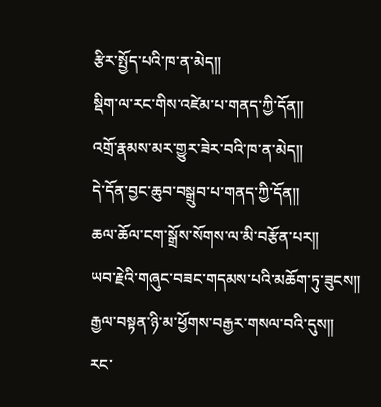རྩིར་སྤྱོད་པའི་ཁ་ན་མེད༎
སྡིག་ལ་རང་གིས་འཛེམ་པ་གནད་ཀྱི་དོན༎
འགྲོ་རྣམས་མར་གྱུར་ཟེར་བའི་ཁ་ན་མེད༎
དེ་དོན་བྱང་ཆུབ་བསྒྲུབ་པ་གནད་ཀྱི་དོན༎
ཆལ་ཆོལ་ངག་སྒྲོས་སོགས་ལ་མི་བརྩོན་པར༎
ཡབ་རྗེའི་གཞུང་བཟང་གདམས་པའི་མཆོག་ཏུ་ཟུངས༎
རྒྱལ་བསྟན་ཉི་མ་ཕྱོགས་བརྒྱར་གསལ་བའི་དུས༎
རང་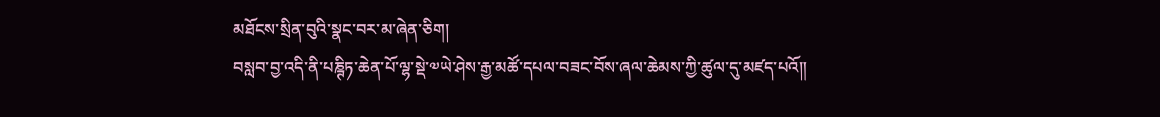མཐོངས་སྲིན་བུའི་སྣང་བར་མ་ཞེན་ཅིག།
བསླབ་བྱ་འདི་ནི་པཎྚིཏ་ཆེན་པོ་ལྷ་སྡེ་༧ཡེ་ཤེས་རྒྱ་མཚོ་དཔལ་བཟང་བོས་ཞལ་ཆེམས་ཀྱི་ཚུལ་དུ་མཛད་པའོ༎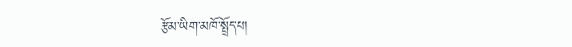རྩོམ་ཡིག་མཁོ་སྤྲོད་པ།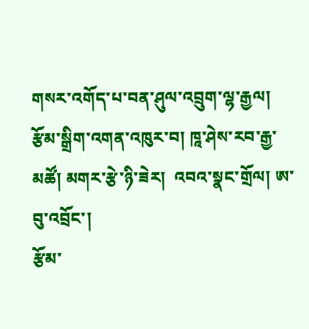གསར་འགོད་པ་བན་ཤུལ་འབྲུག་ལྷ་རྒྱལ།
རྩོམ་སྒྲིག་འགན་འཁུར་བ། ཁཱ་ཤེས་རབ་རྒྱ་མཚོ། མགར་རྩེ་ཉི་ཟེར།  འབའ་སྣང་གྲོལ། ཨ་བུ་འབྲོང་།
རྩོམ་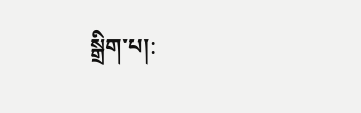སྒྲིག་པ།: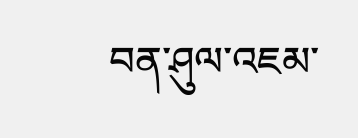བན་ཤུལ་འཇམ་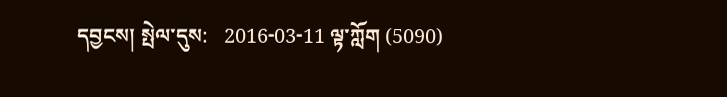དབྱངས། སྤེལ་དུས:   2016-03-11 ལྟ་ཀློག (5090)